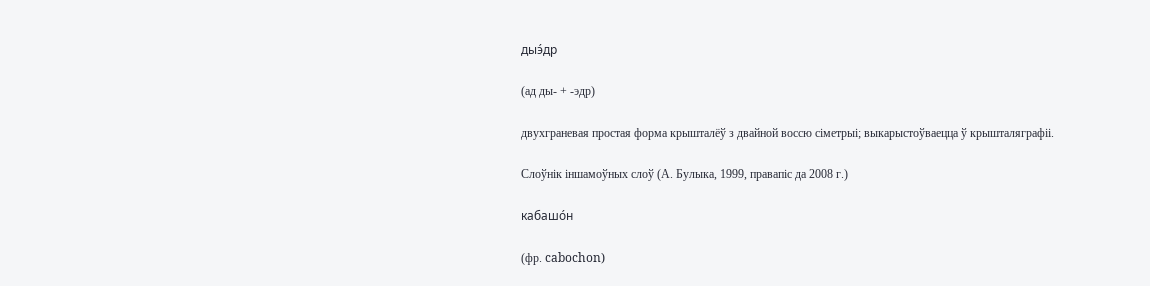дыэ́др

(ад ды- + -эдр)

двухграневая простая форма крышталёў з двайной воссю сіметрыі; выкарыстоўваецца ў крышталяграфіі.

Слоўнік іншамоўных слоў (А. Булыка, 1999, правапіс да 2008 г.)

кабашо́н

(фр. cabochon)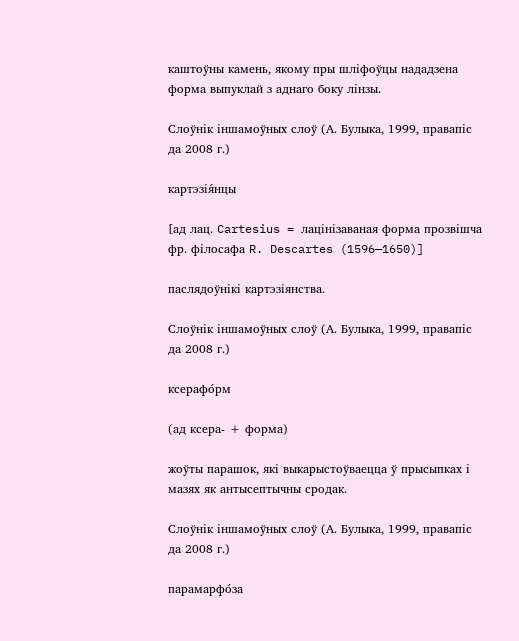каштоўны камень, якому пры шліфоўцы нададзена форма выпуклай з аднаго боку лінзы.

Слоўнік іншамоўных слоў (А. Булыка, 1999, правапіс да 2008 г.)

картэзія́нцы

[ад лац. Cartesius = лацінізаваная форма прозвішча фр. філосафа R. Descartes (1596—1650)]

паслядоўнікі картэзіянства.

Слоўнік іншамоўных слоў (А. Булыка, 1999, правапіс да 2008 г.)

ксерафо́рм

(ад ксера- + форма)

жоўты парашок, які выкарыстоўваецца ў прысыпках і мазях як антысептычны сродак.

Слоўнік іншамоўных слоў (А. Булыка, 1999, правапіс да 2008 г.)

парамарфо́за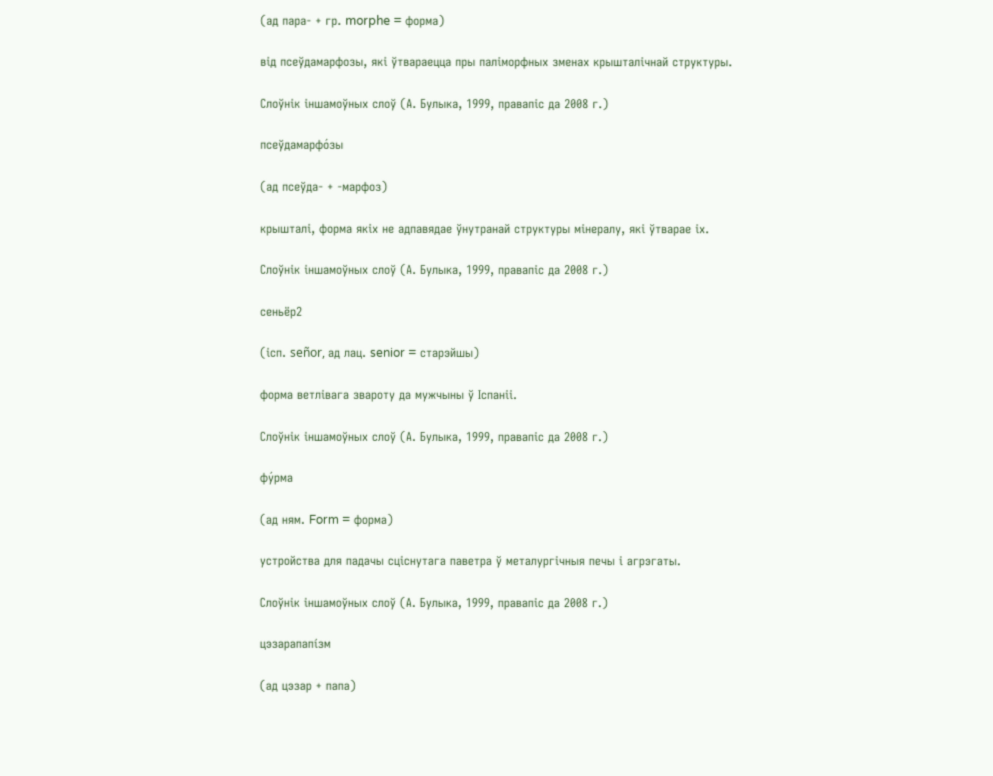(ад пара- + гр. morphe = форма)

від псеўдамарфозы, які ўтвараецца пры паліморфных зменах крышталічнай структуры.

Слоўнік іншамоўных слоў (А. Булыка, 1999, правапіс да 2008 г.)

псеўдамарфо́зы

(ад псеўда- + -марфоз)

крышталі, форма якіх не адпавядае ўнутранай структуры мінералу, які ўтварае іх.

Слоўнік іншамоўных слоў (А. Булыка, 1999, правапіс да 2008 г.)

сеньёр2

(ісп. señor, ад лац. senior = старэйшы)

форма ветлівага звароту да мужчыны ў Іспаніі.

Слоўнік іншамоўных слоў (А. Булыка, 1999, правапіс да 2008 г.)

фу́рма

(ад ням. Form = форма)

устройства для падачы сціснутага паветра ў металургічныя печы і агрэгаты.

Слоўнік іншамоўных слоў (А. Булыка, 1999, правапіс да 2008 г.)

цэзарапапі́зм

(ад цэзар + папа)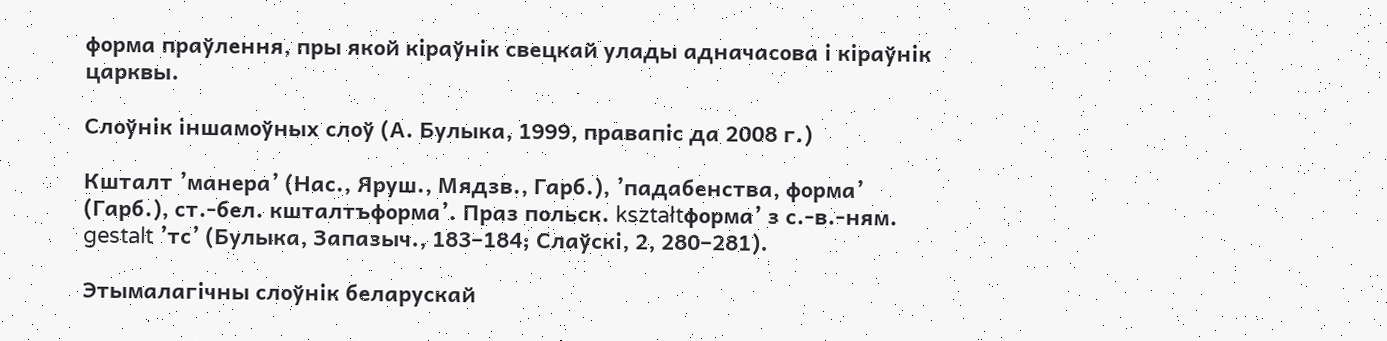форма праўлення, пры якой кіраўнік свецкай улады адначасова і кіраўнік царквы.

Слоўнік іншамоўных слоў (А. Булыка, 1999, правапіс да 2008 г.)

Кшталт ’манера’ (Нас., Яруш., Мядзв., Гарб.), ’падабенства, форма’ (Гарб.), ст.-бел. кшталтъформа’. Праз польск. kształtформа’ з с.-в.-ням. gestalt ’тс’ (Булыка, Запазыч., 183–184; Слаўскі, 2, 280–281).

Этымалагічны слоўнік беларускай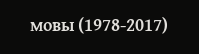мовы (1978-2017)